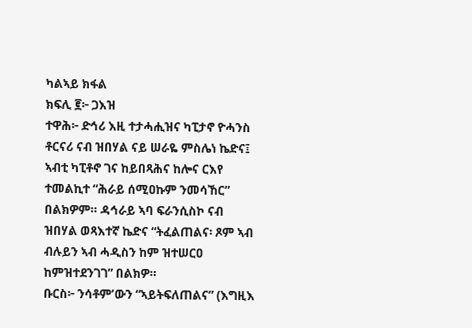ካልኣይ ክፋል
ክፍሊ ፪፦ ጋእዝ
ተዋሕ፦ ድኅሪ እዚ ተታሓሒዝና ካፒታኖ ዮሓንስ ቶርናሪ ናብ ዝበሃል ናይ ሠራዬ ምስሌነ ኬድና፤ ኣብቲ ካፒቶኖ ገና ከይበጻሕና ከሎና ርእየ ተመልኪተ “ሕራይ ሰሚዐኩም ንመሳኸር” በልክዎም። ዳኅራይ ኣባ ፍራንሲስኮ ናብ ዝበሃል ወጻእተኛ ኬድና “ትፈልጠልና፡ ጾም ኣብ ብሉይን ኣብ ሓዲስን ከም ዝተሠርዐ ከምዝተደንገገ” በልክዎ።
ቡርስ፦ ንሳቶም’ውን “ኣይትፍለጠልና” (እግዚእ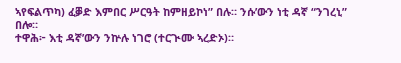ኣየፍልጥካ) ፈቓድ እምበር ሥርዓት ከምዘይኮነ” በሉ። ንሱ’ውን ነቲ ዳኛ “ንገረኒ” በሎ።
ተዋሕ፦ እቲ ዳኛ’ውን ንኵሉ ነገሮ (ተርጒሙ ኣረድኦ)።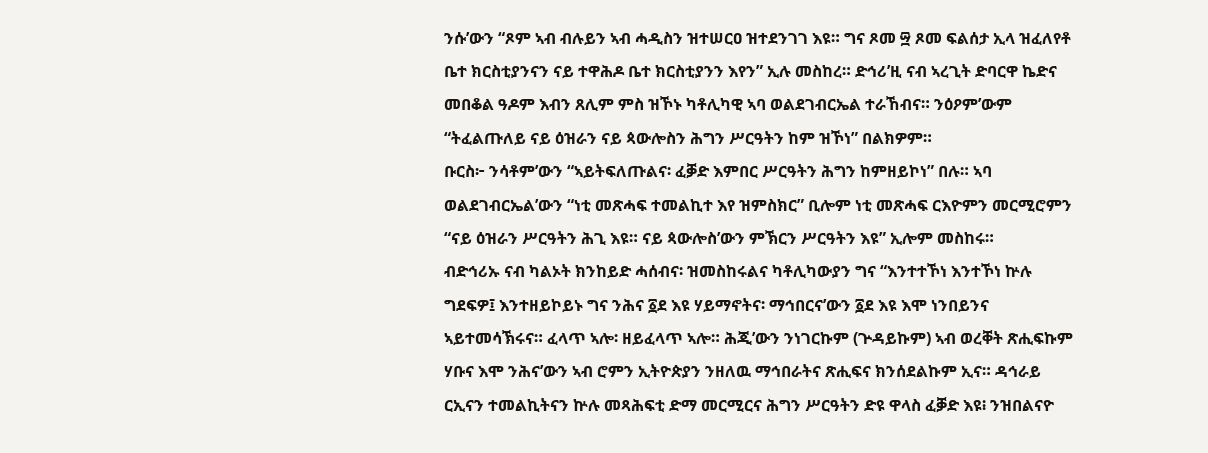ንሱ’ውን “ጾም ኣብ ብሉይን ኣብ ሓዲስን ዝተሠርዐ ዝተደንገገ እዩ። ግና ጾመ ፵ ጾመ ፍልሰታ ኢላ ዝፈለየቶ ቤተ ክርስቲያንናን ናይ ተዋሕዶ ቤተ ክርስቲያንን እየን” ኢሉ መስከረ። ድኅሪ’ዚ ናብ ኣረጊት ድባርዋ ኬድና መበቆል ዓዶም እብን ጸሊም ምስ ዝኾኑ ካቶሊካዊ ኣባ ወልደገብርኤል ተራኸብና። ንዕዖም’ውም “ትፈልጡለይ ናይ ዕዝራን ናይ ጳውሎስን ሕግን ሥርዓትን ከም ዝኾነ” በልክዎም።
ቡርስ፦ ንሳቶም’ውን “ኣይትፍለጡልና፡ ፈቓድ እምበር ሥርዓትን ሕግን ከምዘይኮነ” በሉ። ኣባ ወልደገብርኤል’ውን “ነቲ መጽሓፍ ተመልኪተ እየ ዝምስክር” ቢሎም ነቲ መጽሓፍ ርእዮምን መርሚሮምን “ናይ ዕዝራን ሥርዓትን ሕጊ እዩ። ናይ ጳውሎስ’ውን ምኽርን ሥርዓትን እዩ” ኢሎም መስከሩ።
ብድኅሪኡ ናብ ካልኦት ክንከይድ ሓሰብና፡ ዝመስከሩልና ካቶሊካውያን ግና “እንተተኾነ እንተኾነ ኵሉ ግደፍዎ፤ እንተዘይኮይኑ ግና ንሕና ፩ደ እዩ ሃይማኖትና፡ ማኅበርና’ውን ፩ደ እዩ እሞ ነንበይንና ኣይተመሳኽሩና። ፈላጥ ኣሎ፡ ዘይፈላጥ ኣሎ። ሕጂ’ውን ንነገርኩም (ጕዳይኩም) ኣብ ወረቐት ጽሒፍኩም ሃቡና እሞ ንሕና’ውን ኣብ ሮምን ኢትዮጵያን ንዘለዉ ማኅበራትና ጽሒፍና ክንሰደልኩም ኢና። ዳኅራይ ርኢናን ተመልኪትናን ኵሉ መጻሕፍቲ ድማ መርሚርና ሕግን ሥርዓትን ድዩ ዋላስ ፈቓድ እዩ፧ ንዝበልናዮ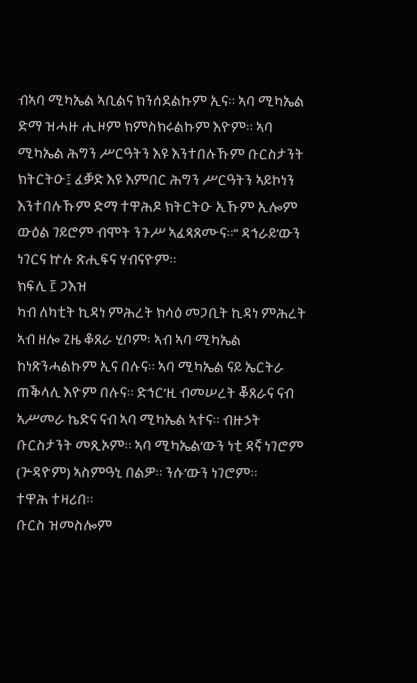ብኣባ ሚካኤል ኣቢልና ክንሰደልኩም ኢና። ኣባ ሚካኤል ድማ ዝሓዙ ሒዞም ክምስክሩልኩም እዮም። ኣባ ሚካኤል ሕግን ሥርዓትን እዩ እንተበሉኹም ቡርስታንት ክትርትዑ፤ ፈቓድ እዩ እምበር ሕግን ሥርዓትን ኣይኮነን እንተበሉኹም ድማ ተዋሕዶ ክትርትዑ ኢኹም ኢሎም ውዕል ገይሮም ብሞት ንጉሥ ኣፈጻጸሙና።” ዳኅራይ’ውን ነገርና ኵሉ ጽሒፍና ሃብናዮም።
ክፍሊ ፫ ጋእዝ
ካብ ለካቲት ኪዳነ ምሕረት ክሳዕ መጋቢት ኪዳነ ምሕረት ኣብ ዘሎ ጊዜ ቆጸራ ሂቦም፡ ኣብ ኣባ ሚካኤል ከነጽንሓልኩም ኢና በሉና። ኣባ ሚካኤል ናይ ኤርትራ ጠቕላሊ እዮም በሉና። ድኅር’ዚ ብመሠረት ቖጸራና ናብ ኣሥመራ ኬድና ናብ ኣባ ሚካኤል ኣተና። ብዙኃት ቡርስታንት መጺኦም። ኣባ ሚካኤል’ውን ነቲ ዳኛ ነገሮም (ጕዳዮም) ኣስምዓኒ በልዎ። ንሱ’ውን ነገሮም።
ተዋሕ ተዛሪበ።
ቡርስ ዝመስሎም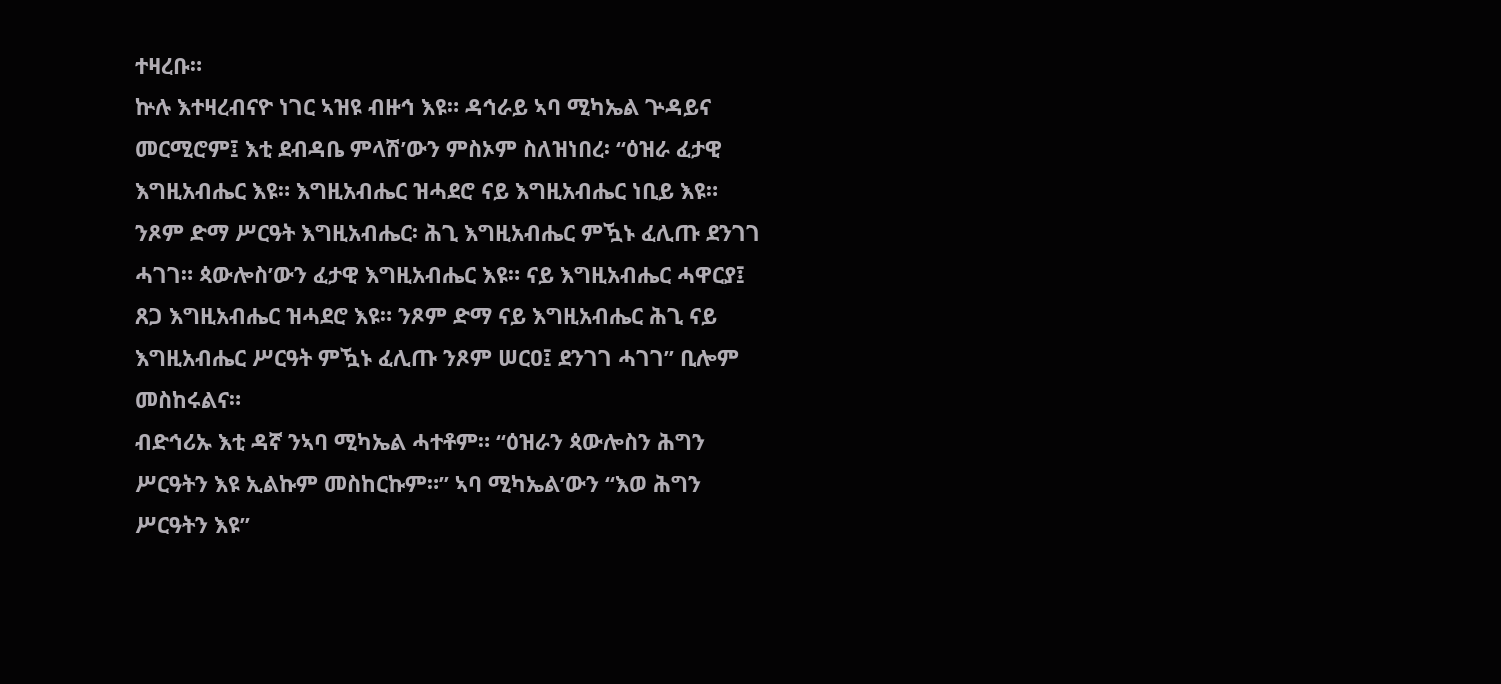ተዛረቡ።
ኵሉ እተዛረብናዮ ነገር ኣዝዩ ብዙኅ እዩ። ዳኅራይ ኣባ ሚካኤል ጕዳይና መርሚሮም፤ እቲ ደብዳቤ ምላሽ’ውን ምስኦም ስለዝነበረ፡ “ዕዝራ ፈታዊ እግዚአብሔር እዩ። እግዚአብሔር ዝሓደሮ ናይ እግዚአብሔር ነቢይ እዩ። ንጾም ድማ ሥርዓት እግዚአብሔር፡ ሕጊ እግዚአብሔር ምዃኑ ፈሊጡ ደንገገ ሓገገ። ጳውሎስ’ውን ፈታዊ እግዚአብሔር እዩ። ናይ እግዚአብሔር ሓዋርያ፤ ጸጋ እግዚአብሔር ዝሓደሮ እዩ። ንጾም ድማ ናይ እግዚአብሔር ሕጊ ናይ እግዚአብሔር ሥርዓት ምዃኑ ፈሊጡ ንጾም ሠርዐ፤ ደንገገ ሓገገ” ቢሎም መስከሩልና።
ብድኅሪኡ እቲ ዳኛ ንኣባ ሚካኤል ሓተቶም። “ዕዝራን ጳውሎስን ሕግን ሥርዓትን እዩ ኢልኩም መስከርኩም።” ኣባ ሚካኤል’ውን “እወ ሕግን ሥርዓትን እዩ”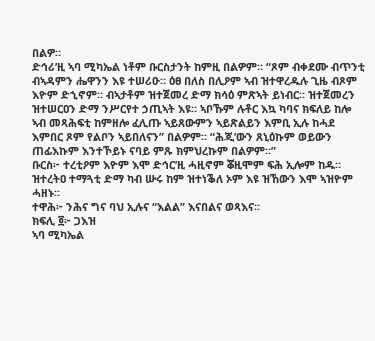በልዎ።
ድኅሪ’ዚ ኣባ ሚካኤል ነቶም ቡርስታንት ከምዚ በልዎም። “ጾም ብቀደሙ ብጥንቲ ብኣዳምን ሔዋንን እዩ ተሠሪዑ። ዕፀ በለስ በሊዖም ኣብ ዝተዋረዱሉ ጊዜ ብጾም እዮም ድኂኖም። ብኣታቶም ዝተጀመረ ድማ ክሳዕ ምጽኣት ይነብር። ዝተጀመረን ዝተሠርዐን ድማ ንሥርየተ ኃጢኣት እዩ። ኣቦኹም ሉቶር እኳ ካባና ክፍለይ ከሎ ኣብ መጻሕፍቲ ከምዘሎ ፈሊጡ ኣይጸውምን ኣይጽልይን እምቢ ኢሉ ከሓደ እምበር ጾም የልቦን ኣይበለናን” በልዎም። “ሕጂ’ውን ጸኒዕኩም ወይውን ጠፊእኩም እንተኾይኑ ናባይ ምጹ ክምህረኩም በልዎም።”
ቡርስ፦ ተረቲዖም እዮም እሞ ድኅር’ዚ ሓዚኖም ቖዚሞም ፍሕ ኢሎም ከዱ። ዝተረትዐ ተማጓቲ ድማ ካብ ሡሩ ከም ዝተነቕለ ኦም እዩ ዝኸውን እሞ ኣዝዮም ሓዘኑ።
ተዋሕ፦ ንሕና ግና ባህ ኢሉና “እልል” እናበልና ወጻእና።
ክፍሊ ፬፦ ጋእዝ
ኣባ ሚካኤል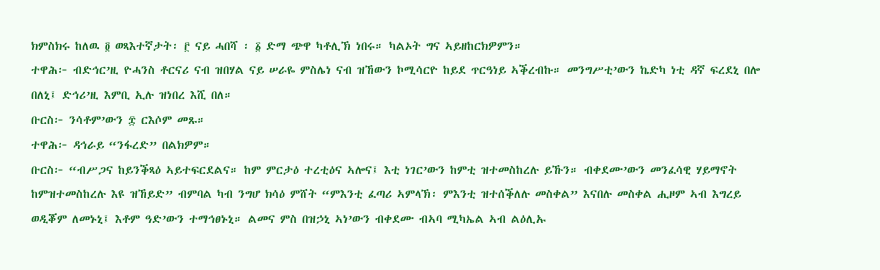ክምስክሩ ከለዉ ፬ ወጻእተኛታት፡ ፫ ናይ ሓበሻ ፡ ፩ ድማ ጭዋ ካቶሊኽ ነበሩ። ካልኦት ግና ኣይዘከርክዎምን።
ተዋሕ፦ ብድኅር’ዚ ዮሓንስ ቶርናሪ ናብ ዝበሃል ናይ ሠራዬ ምስሌነ ናብ ዝኸውን ኮሚሳርዮ ከይደ ጥርዓነይ ኣቕረብኩ። መንግሥቲ’ውን ኬድካ ነቲ ዳኛ ፍረደኒ በሎ በለኒ፤ ድኅሪ’ዚ እምቢ ኢሉ ዝነበረ እሺ በለ።
ቡርስ፦ ንሳቶም’ውን ፰ ርእሶም መጹ።
ተዋሕ፦ ዳኅራይ “ንፋረድ” በልክዎም።
ቡርስ፦ “ብሥጋና ከይንቕጻዕ ኣይተፍርደልና። ከም ምርታዕ ተረቲዕና ኣሎና፤ እቲ ነገር’ውን ከምቲ ዝተመስከረሉ ይኹን። ብቀደሙ’ውን መንፈሳዊ ሃይማኖት ከምዝተመስከረሉ እዩ ዝኸይድ” ብምባል ካብ ንግሆ ክሳዕ ምሸት “ምእንቲ ፈጣሪ ኣምላኽ፡ ምእንቲ ዝተሰቕለሉ መስቀል” እናበሉ መስቀል ሒዞም ኣብ እግረይ ወዲቖም ለመኑኒ፤ እቶም ዓድ’ውን ተማኅፀኑኒ። ልመና ምስ በዝኃኒ ኣነ’ውን ብቀደሙ ብኣባ ሚካኤል ኣብ ልዕሊኡ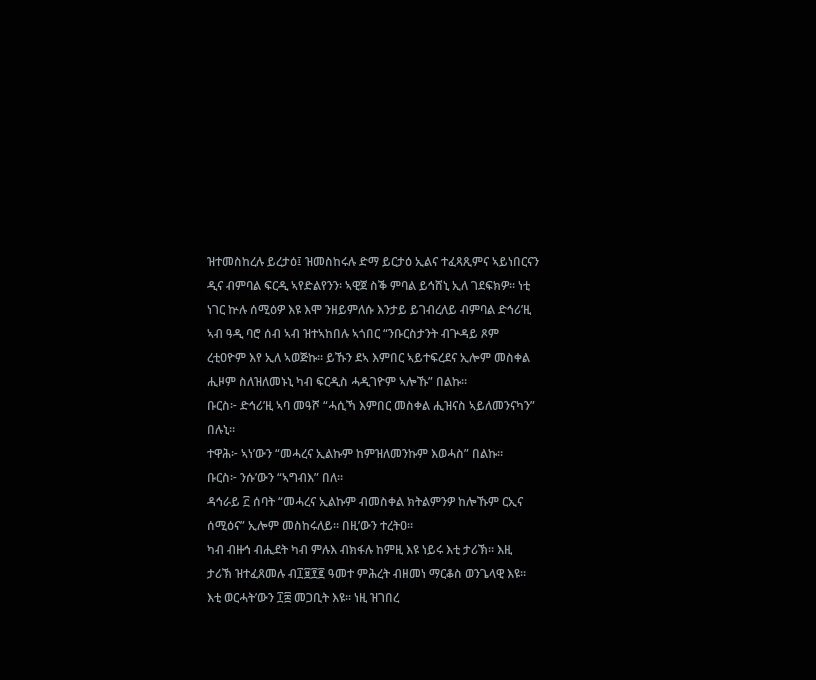ዝተመስከረሉ ይረታዕ፤ ዝመስከሩሉ ድማ ይርታዕ ኢልና ተፈጻጺምና ኣይነበርናን ዲና ብምባል ፍርዲ ኣየድልየንን፡ ኣዊጀ ስቕ ምባል ይኅሸኒ ኢለ ገደፍክዎ። ነቲ ነገር ኵሉ ሰሚዕዎ እዩ እሞ ንዘይምለሱ እንታይ ይገብረለይ ብምባል ድኅሪ’ዚ ኣብ ዓዲ ባሮ ሰብ ኣብ ዝተኣከበሉ ኣጎበር “ንቡርስታንት ብጕዳይ ጾም ረቲዐዮም እየ ኢለ ኣወጅኩ። ይኹን ደኣ እምበር ኣይተፍረደና ኢሎም መስቀል ሒዞም ስለዝለመኑኒ ካብ ፍርዲስ ሓዲገዮም ኣሎኹ” በልኩ።
ቡርስ፦ ድኅሪ’ዚ ኣባ መዓሾ “ሓሲኻ እምበር መስቀል ሒዝናስ ኣይለመንናካን” በሉኒ።
ተዋሕ፦ ኣነ’ውን “መሓረና ኢልኩም ከምዝለመንኩም እወሓስ” በልኩ።
ቡርስ፦ ንሱ’ውን “ኣግብእ” በለ።
ዳኅራይ ፫ ሰባት “መሓረና ኢልኩም ብመስቀል ክትልምንዎ ከሎኹም ርኢና ሰሚዕና” ኢሎም መስከሩለይ። በዚ’ውን ተረትዐ።
ካብ ብዙኅ ብሒደት ካብ ምሉእ ብክፋሉ ከምዚ እዩ ነይሩ እቲ ታሪኽ። እዚ ታሪኽ ዝተፈጸመሉ ብ፲፱፻፪ ዓመተ ምሕረት ብዘመነ ማርቆስ ወንጌላዊ እዩ። እቲ ወርሓት’ውን ፲፰ መጋቢት እዩ። ነዚ ዝገበረ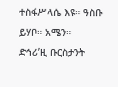ተስፋሥላሴ እዩ። ዓስቡ ይሃቦ። አሜን።
ድኅሪ’ዚ ቡርስታንት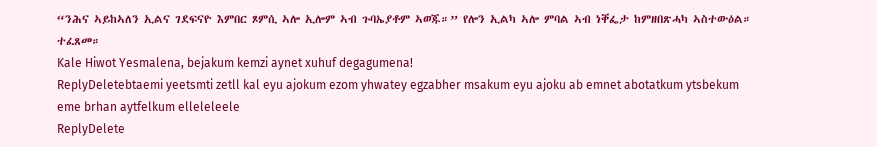“ንሕና ኣይከኣለን ኢልና ገደፍናዮ እምበር ጾምሲ ኣሎ ኢሎም ኣብ ጉባኤያቶም ኣወጁ።” የሎን ኢልካ ኣሎ ምባል ኣብ ነቐፌታ ከምዘበጽሓካ ኣስተውዕል።
ተፈጸመ።
Kale Hiwot Yesmalena, bejakum kemzi aynet xuhuf degagumena!
ReplyDeletebtaemi yeetsmti zetll kal eyu ajokum ezom yhwatey egzabher msakum eyu ajoku ab emnet abotatkum ytsbekum eme brhan aytfelkum elleleleele
ReplyDelete